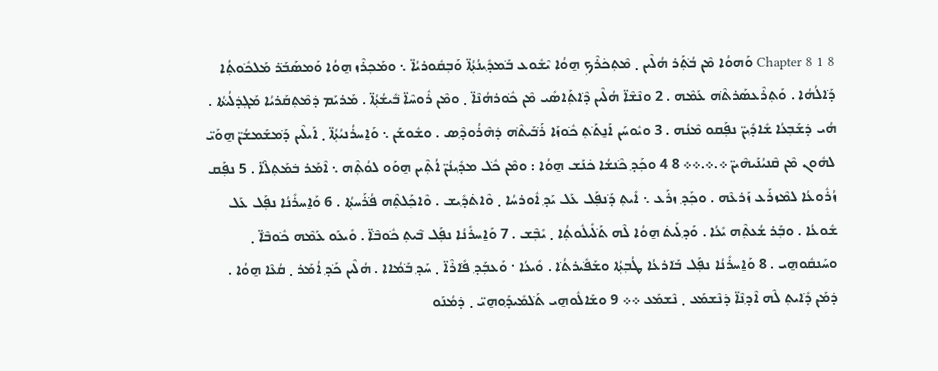8 Chapter 8 1 ܘܰܗܘܳܐ ܡܶܢ ܒ݁ܳܬ݂ܰܪ ܗܳܠܶܝܢ ܂ ܡܶܬ݂ܟ݁ܪܶܟ݂ ܗ̱ܘܳܐ ܝܶܫܽܘܥ ܒ݁ܰܡܕ݂ܺܝܢܳܬ݂ܳܐ̈ ܘܰܒ݂ܩܽܘܪܝܳܐ̈ ܆ ܘܡܰܟ݂ܪܶܙ ܗ̱ܘܳܐ ܘܰܡܣܰܒ݁ܰܪ ܡܰܠܟ݁ܽܘܬ݂ܳܐ ܕ݁ܰܐܠܳܗܳܐ . ܘܰܬ݂ܪܶܥܣܰܪܬ݁ܶܗ ܥܰܡܶܗ . 2 ܘܢܶܫܶܐ̈ ܗܳܠܶܝܢ ܕ݁ܶܐܬ݂ܰܐܣܺܝ ܡܶܢ ܟ݁ܽܘܪܗܳܢܶܐ̈ ܂ ܘܡܶܢ ܪܽܘܚܶܐ̈ ܒ݁ܺܝܫܳܬ݂ܳܐ̈ . ܡܰܪܝܰܡ ܕ݁ܡܶܬ݂ܩܰܪܝܳܐ ܡܰܓ݂ܕ݁ܠܳܝܬ݁ܳܐ . ܗܳܝ ܕ݁ܫܰܒ݂ܥܳܐ ܫܺܐܕ݂ܺܝܢ̈ ܢܦ݂ܰܩܘ ܡܶܢܳܗ . 3 ܘܝܽܘܚܰܢ ܐܰܢ̱ܬ݁ܰܬ݂ ܟ݁ܽܘܙܰܐ ܪܰܒ݁ܰܝܬ݁ܶܗ ܕ݁ܗܶܪܳܘܕ݂ܶܣ . ܘܫܽܘܫܰܢ ܆ ܘܰܐ̱ܚܪܳܢܝܳܬ݂ܳܐ̈ ܂ ܐܰܝܠܶܝܢ ܕ݁ܰܡܫܰܡܫܳܢ̈ ܗ̱ܘܰܝ̈ ܠܗܽܘܢ ܡܶܢ ܩܶܢܝܳܢܰܝܗܶܝܢ̈ ܀.܀.܀܀ 8 4 ܘܟ݂ܰܕ݂ ܟ݁ܶܢܫܳܐ ܟ݁ܢܰܫ ܗ̱ܘܳܐ : ܘܡܶܢ ܟ݁ܽܠ ܡܕ݂ܺܝܢܳܢ̈ ܐܳܬ݂ܶܝܢ ܗ̱ܘܰܘ ܠܘܳܬ݂ܶܗ ܆ ܐܶܡܰܪ ܒ݁ܡܰܬ݂ܠܶܐ̈ . 5 ܢܦ݂ܰܩ ܙܳܪܽܘܥܳܐ ܠܡܶܙܪܰܥ ܙܰܪܥܶܗ . ܘܟ݂ܰܕ݂ ܙܪܰܥ ܆ ܐܺܝܬ݂ ܕ݁ܰܢܦ݂ܰܠ ܥܰܠ ܝܰܕ݂ ܐܽܘܪܚܳܐ ܂ ܘܶܐܬ݁ܕ݂ܺܝܫ . ܘܶܐܟ݂ܰܠܬ݂ܶܗ ܦ݁ܳܪܰܚܬ݂ܳܐ . 6 ܘܰܐ̱ܚܪܺܢܳܐ ܢܦ݂ܰܠ ܥܰܠ ܫܽܘܥܳܐ . ܘܒ݂ܰܪ ܫܳܥܬ݂ܶܗ ܝܺܥܳܐ . ܘܰܕ݂ܠܰܝܬ݁ ܗ̱ܘܳܐ ܠܶܗ ܬ݁ܰܠܺܝܠܽܘܬ݂ܳܐ ܂ ܝܺܒ݂ܶܫ . 7 ܘܰܐ̱ܚܪܺܢܳܐ ܢܦ݂ܰܠ ܒ݁ܶܝܬ݂ ܟ݁ܽܘܒ݁ܶܐ̈ . ܘܺܝܥܰܘ ܥܰܡܶܗ ܟ݁ܽܘܒ݁ܶܐ̈ ܂ ܘܚܰܢܩܽܘܗ̱ܝ . 8 ܘܰܐ̱ܚܪܺܢܳܐ ܢܦ݂ܰܠ ܒ݁ܰܐܪܥܳܐ ܛܳܒ݂ܬ݂ܳܐ ܘܫܰܦ݁ܺܝܪܬ݁ܳܐ . ܘܺܝܥܳܐ ܁ ܘܰܥܒ݂ܰܕ݂ ܦ݁ܺܐܪܶܐ̈ ܂ ܚܰܕ݂ ܒ݁ܰܡܳܐܐ . ܗܳܠܶܝܢ ܟ݁ܰܕ݂ ܐܳܡܰܪ ܂ ܩܳܥܶܐ ܗ̱ܘܳܐ . ܕ݁ܡܰܢ ܕ݁ܺܐܝܬ݂ ܠܶܗ ܐܶܕ݂ܢܶܐ̈ ܕ݁ܢܶܫܡܰܥ ܂ ܢܶܫܡܰܥ ܀܀ 9 ܘܫܰܐܠܽܘܗ̱ܝ ܬ݁ܰܠܡܺܝܕ݂ܰܘܗ̱ܝ̈ ܂ ܕ݁ܡܳܢܰܘ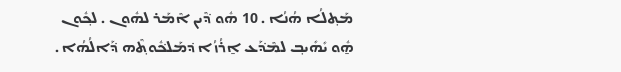ܡܰܬ݂ܠܳܐ ܗܳܢܳܐ . 10 ܗܽܘ ܕ݁ܶܝܢ ܐܶܡܰܪ ܠܗܽܘܢ . ܠܟ݂ܽܘܢ ܗ̱ܽܘ ܝܺܗܺܝܒ݂ ܠܡܶܕ݁ܰܥ ܐ̱ܪܳܙܳܐ ܕ݁ܡܰܠܟ݁ܽܘܬ݂ܶܗ ܕ݁ܰܐܠܳܗܳܐ .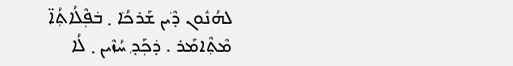ܠܗܳܢܽܘܢ ܕ݁ܶܝܢ ܫܰܪܟ݁ܳܐ ܂ ܒ݁ܦ݂ܶܠܳܐܬ݂ܳܐ̈ ܡܶܬ݂ܶܐܡܰܪ . ܕ݁ܟ݂ܰܕ݂ ܚܳܙܶܝܢ ܂ ܠܳܐ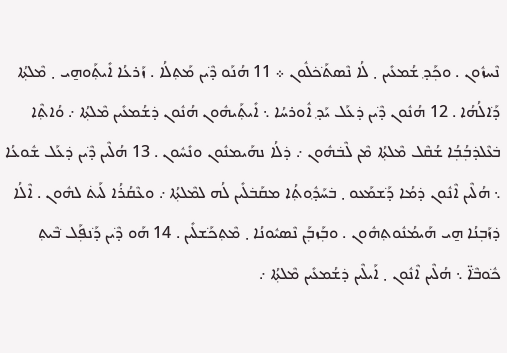ܢܶܚܙܽܘܢ . ܘܟ݂ܰܕ݂ ܫܳܡܥܺܝܢ ܂ ܠܳܐ ܢܶܣܬ݁ܰܟ݁ܠܽܘܢ ܀ 11 ܗܳܢܰܘ ܕ݁ܶܝܢ ܡܰܬ݂ܠܳܐ . ܙܰܪܥܳܐ ܐܺܝܬ݂ܰܘܗ̱ܝ ܂ ܡܶܠܬ݂ܳܐ ܕ݁ܰܐܠܳܗܳܐ . 12 ܗܳܢܽܘܢ ܕ݁ܶܝܢ ܕ݁ܥܰܠ ܝܰܕ݂ ܐܽܘܪܚܳܐ ܆ ܐܺܝܬ݂ܰܝܗܽܘܢ ܗܳܢܽܘܢ ܕ݁ܫܳܡܥܺܝܢ ܡܶܠܬ݂ܳܐ ܇ ܘܳܐܬ݂ܶܐ ܒ݁ܥܶܠܕ݁ܒ݂ܳܒ݂ܳܐ ܫܳܩܶܠ ܡܶܠܬ݂ܳܐ ܡܶܢ ܠܶܒ݁ܗܽܘܢ ܇ ܕ݁ܠܳܐ ܢܗܰܝܡܢܽܘܢ ܘܢܺܚܽܘܢ . 13 ܗܳܠܶܝܢ ܕ݁ܶܝܢ ܕ݁ܥܰܠ ܫܽܘܥܳܐ ܆ ܗܳܠܶܝܢ ܐܶܢܽܘܢ ܕ݁ܡܳܐ ܕ݁ܰܫܡܰܥܘ ܂ ܒ݁ܚܰܕ݂ܽܘܬ݂ܳܐ ܡܩܰܒ݁ܠܺܝܢ ܠܳܗ ܠܡܶܠܬ݂ܳܐ ܇ ܘܥܶܩܳܪܳܐ ܠܰܝܬ݁ ܠܗܽܘܢ . ܐܶܠܳܐ ܕ݁ܙܰܒ݂ܢܳܐ ܗ̱ܝ ܗܰܝܡܳܢܽܘܬ݂ܗܽܘܢ . ܘܒ݂ܰܙܒ݂ܰܢ ܢܶܣܝܽܘܢܳܐ ܂ ܡܶܬ݂ܟ݁ܰܫܠܺܝܢ . 14 ܗܰܘ ܕ݁ܶܝܢ ܕ݁ܰܢܦ݂ܰܠ ܒ݁ܶܝܬ݂ ܟ݁ܽܘܒ݁ܶܐ̈ ܆ ܗܳܠܶܝܢ ܐܶܢܽܘܢ ܂ ܐܰܝܠܶܝܢ ܕ݁ܫܳܡܥܺܝܢ ܡܶܠܬ݂ܳܐ ܇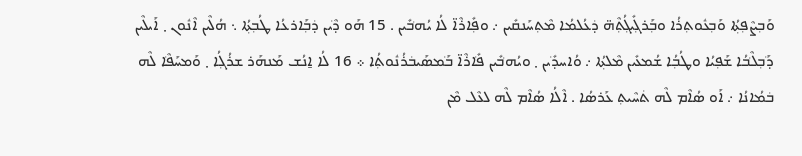ܘܰܒ݂ܨܶܦ݂ܬ݂ܳܐ ܘܰܒ݂ܥܽܘܬ݂ܪܳܐ ܘܒ݂ܰܪܓ݂ܺܝܓ݂ܳܬ݂ܶܗ̈ ܕ݁ܥܳܠܡܳܐ ܡܶܬ݂ܚܰܢܩܺܝܢ ܇ ܘܦ݂ܺܐܪܶܐ̈ ܠܳܐ ܝܳܗܒ݁ܺܝܢ . 15 ܗܰܘ ܕ݁ܶܝܢ ܕ݁ܒ݂ܰܐܪܥܳܐ ܛܳܒ݂ܬ݂ܳܐ ܆ ܗܳܠܶܝܢ ܐܶܢܽܘܢ ܂ ܐܰܝܠܶܝܢ ܕ݁ܰܒ݂ܠܶܒ݁ܳܐ ܫܰܦ݂ܝܳܐ ܘܛܳܒ݂ܳܐ ܫܳܡܥܺܝܢ ܡܶܠܬ݂ܳܐ ܇ ܘܳܐܚܕ݁ܺܝܢ ܂ ܘܝܳܗܒ݁ܺܝܢ ܦ݁ܺܐܪܶܐ̈ ܒ݁ܰܡܣܰܝܒ݁ܪܳܢܽܘܬ݂ܳܐ ܀ 16 ܠܳܐ ܐ̱ܢܳܫ ܡܰܢܗܰܪ ܫܪܳܓ݂ܳܐ ܂ ܘܰܡܚܰܦ݁ܶܐ ܠܶܗ ܒ݁ܡܳܐܢܳܐ ܇ ܐܰܘ ܣܳܐܶܡ ܠܶܗ ܬ݁ܚܶܝܬ݂ ܥܰܪܣܳܐ . ܐܶܠܳܐ ܣܳܐܶܡ ܠܶܗ ܠܥܶܠ ܡܶܢ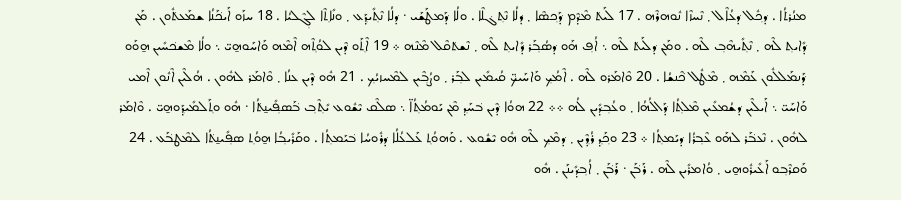ܡܢܳܪܬ݁ܳܐ . ܕ݁ܟ݂ܽܠ ܕ݁ܥܳܐܶܠ ܂ ܢܶܚܙܶܐ ܢܽܘܗܪܶܗ . 17 ܠܰܝܬ݁ ܡܶܕ݁ܶܡ ܕ݁ܰܟ݂ܣܶܐ ܂ ܕ݁ܠܳܐ ܢܶܬ݂ܓ݁ܠܶܐ . ܘܠܳܐ ܕ݁ܰܡܛܰܫܰܝ ܁ ܕ݁ܠܳܐ ܢܶܬ݂ܺܝܕ݂ܰܥ ܂ ܘܢܺܐܬ݂ܶܐ ܠܓ݂ܶܠܝܳܐ . 18 ܚܙܰܘ ܐܰܝܟ݁ܰܢܳܐ ܫܡܰܥܬ݁ܽܘܢ . ܡܰܢ ܕ݁ܺܐܝܬ݂ ܠܶܗ ܂ ܢܶܬ݂ܺܝܗܶܒ݂ ܠܶܗ . ܘܡܰܢ ܕ݁ܠܰܝܬ݁ ܠܶܗ ܆ ܐܳܦ݂ ܗܰܘ ܕ݁ܣܳܒ݂ܰܪ ܕ݁ܺܐܝܬ݂ ܠܶܗ ܂ ܢܶܫܬ݁ܩܶܠ ܡܶܢܶܗ ܀ 19 ܐܶܬ݂ܰܘ ܕ݁ܶܝܢ ܠܘܳܬ݂ܶܗ ܐܶܡܶܗ ܘܰܐܚܰܘܗ̱ܝ̈ ܆ ܘܠܳܐ ܡܶܫܟ݁ܚܺܝܢ ܗ̱ܘܰܘ ܕ݁ܰܢܡܰܠܠܽܘܢ ܥܰܡܶܗ ܂ ܡܶܛܽܠ ܟ݁ܶܢܫܳܐ . 20 ܘܶܐܡܰܪܘ ܠܶܗ . ܐܶܡܳܟ݂ ܘܰܐܚܰܝܟ݁̈ ܩܳܝܡܺܝܢ ܠܒ݂ܰܪ ܂ ܘܨܳܒ݂ܶܝܢ ܠܡܶܚܙܝܳܟ݂ . 21 ܗܽܘ ܕ݁ܶܝܢ ܥܢܳܐ ܂ ܘܶܐܡܰܪ ܠܗܽܘܢ . ܗܳܠܶܝܢ ܐܶܢܽܘܢ ܐܶܡܝ ܘܰܐܚܰܝ̈ ܆ ܐܰܝܠܶܝܢ ܕ݁ܫܳܡܥܺܝܢ ܡܶܠܬ݂ܳܐ ܕ݁ܰܐܠܳܗܳܐ ܂ ܘܥܳܒ݂ܕ݁ܺܝܢ ܠܳܗ ܀܀ 22 ܗܘܳܐ ܕ݁ܶܝܢ ܒ݁ܚܰܕ݂ ܡܶܢ ܝܰܘܡܳܬ݂ܳܐ̈ ܆ ܣܠܶܩ ܝܶܫܽܘܥ ܝܺܬ݂ܶܒ݂ ܒ݁ܰܣܦ݂ܺܝܢ̱ܬ݁ܳܐ ܁ ܗܽܘ ܘܬ݂ܰܠܡܺܝܕ݂ܰܘܗ̱ܝ̈ . ܘܶܐܡܰܪ ܠܗܽܘܢ . ܢܶܥܒ݁ܰܪ ܠܗܰܘ ܥܶܒ݂ܪܳܐ ܕ݁ܝܰܡܬ݂ܳܐ ܀ 23 ܘܟ݂ܰܕ݂ ܪܳܕ݂ܶܝܢ ܂ ܕ݁ܡܶܟ݂ ܠܶܗ ܗܽܘ ܝܶܫܽܘܥ . ܘܰܗܘܳܬ݂ ܥܰܠܥܳܠܳܐ ܕ݁ܪܽܘܚܳܐ ܒ݁ܝܰܡܬ݂ܳܐ . ܘܩܰܪܺܝܒ݂ܳܐ ܗ̱ܘܳܬ݂ ܣܦ݂ܺܝܢ̱ܬ݁ܳܐ ܠܡܶܛܒ݁ܰܥ . 24 ܘܰܩܪܶܒ݂ܘ ܐܰܥܺܝܪܽܘܗ̱ܝ ܂ ܘܳܐܡܪܺܝܢ ܠܶܗ . ܪܰܒ݁ܰܢ ܁ ܪܰܒ݁ܰܢ ܂ ܐܳܒ݂ܕ݁ܺܝܢܰܢ . ܗܽܘ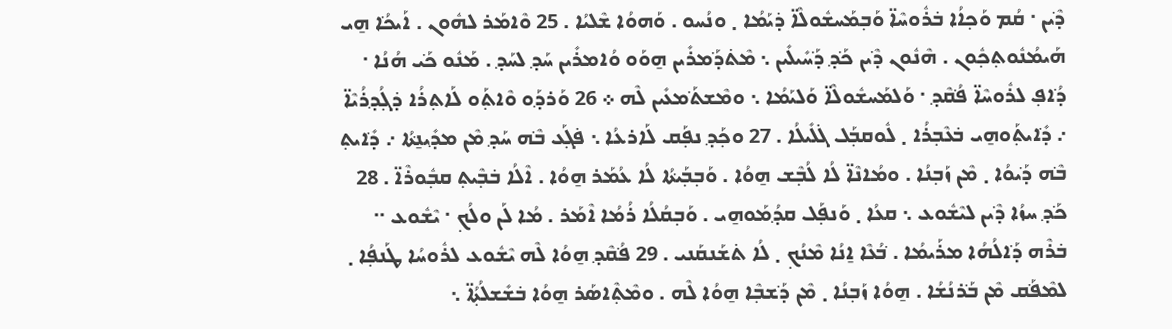ܕ݁ܶܝܢ ܁ ܩܳܡ ܘܰܟ݂ܐܳܐ ܒ݁ܪܽܘܚܶܐ̈ ܘܰܒ݂ܡܰܚܫܽܘܠܶܐ̈ ܕ݁ܝܰܡܳܐ ܂ ܘܢܳܚܘ . ܘܰܗܘܳܐ ܫܶܠܝܳܐ . 25 ܘܶܐܡܰܪ ܠܗܽܘܢ . ܐܰܝܟ݁ܳܐ ܗ̱ܝ ܗܰܝܡܳܢܽܘܬ݂ܟ݂ܽܘܢ . ܗܶܢܽܘܢ ܕ݁ܶܝܢ ܟ݁ܰܕ݂ ܕ݁ܰܚܺܝܠܺܝܢ ܆ ܡܶܬ݁ܕ݁ܰܡܪܺܝܢ ܗ̱ܘܰܘ ܘܳܐܡܪܺܝܢ ܚܰܕ݂ ܠܚܰܕ݂ . ܡܰܢܽܘ ܟ݁ܰܝ ܗܳܢܳܐ ܁ ܕ݁ܳܐܦ݂ ܠܪܽܘܚܶܐ̈ ܦ݁ܳܩܶܕ݂ ܁ ܘܰܠܡܰܚܫܽܘܠܶܐ̈ ܘܰܠܝܰܡܳܐ ܆ ܘܡܶܫܬ݁ܰܡܥܺܝܢ ܠܶܗ ܀ 26 ܘܰܪܕ݂ܰܘ ܘܶܐܬ݂ܰܘ ܠܰܐܬ݂ܪܳܐ ܕ݁ܓ݂ܳܕ݂ܪܳܝܶܐ̈ ܇ ܕ݁ܺܐܝܬ݂ܰܘܗ̱ܝ ܒ݁ܥܶܒ݂ܪܳܐ ܂ ܠܽܘܩܒ݂ܰܠ ܓ݁ܠܺܝܠܳܐ . 27 ܘܟ݂ܰܕ݂ ܢܦ݂ܰܩ ܠܰܐܪܥܳܐ ܆ ܦ݁ܓ݂ܰܥ ܒ݁ܶܗ ܚܰܕ݂ ܡܶܢ ܡܕ݂ܺܝܢ̱ܬ݁ܳܐ ܇ ܕ݁ܺܐܝܬ݂ ܒ݁ܶܗ ܕ݁ܰܝܘܳܐ ܂ ܡܶܢ ܙܰܒ݂ܢܳܐ . ܘܡܳܐܢܶܐ̈ ܠܳܐ ܠܳܒ݂ܶܫ ܗ̱ܘܳܐ . ܘܰܒ݂ܒ݂ܰܝܬ݁ܳܐ ܠܳܐ ܥܳܡܰܪ ܗ̱ܘܳܐ . ܐܶܠܳܐ ܒ݁ܒ݂ܶܝܬ݂ ܩܒ݂ܽܘܪܶܐ̈ . 28 ܟ݁ܰܕ݂ ܚܙܳܐ ܕ݁ܶܝܢ ܠܝܶܫܽܘܥ ܆ ܩܥܳܐ ܂ ܘܰܢܦ݂ܰܠ ܩܕ݂ܳܡܰܘܗ̱ܝ . ܘܰܒ݂ܩܳܠܳܐ ܪܳܡܳܐ ܐܶܡܰܪ . ܡܳܐ ܠܰܢ ܘܠܳܟ݂ ܁ ܝܶܫܽܘܥ ܅ ܒ݁ܪܶܗ ܕ݁ܰܐܠܳܗܳܐ ܡܪܰܝܡܳܐ . ܒ݁ܳܥܶܐ ܐ̱ܢܳܐ ܡܶܢܳܟ݂ ܂ ܠܳܐ ܬ݁ܫܰܢܩܰܢܝ . 29 ܦ݁ܳܩܶܕ݂ ܗ̱ܘܳܐ ܠܶܗ ܝܶܫܽܘܥ ܠܪܽܘܚܳܐ ܛܰܢܦ݂ܳܐ ܂ ܠܡܶܦ݁ܰܩ ܡܶܢ ܒ݁ܰܪܢܳܫܳܐ . ܗ̱ܘܳܐ ܙܰܒ݂ܢܳܐ ܂ ܡܶܢ ܕ݁ܰܫܒ݂ܶܐ ܗ̱ܘܳܐ ܠܶܗ . ܘܡܶܬ݂ܶܐܣܰܪ ܗ̱ܘܳܐ ܒ݁ܫܺܫܠܳܬ݂ܳܐ̈ ܆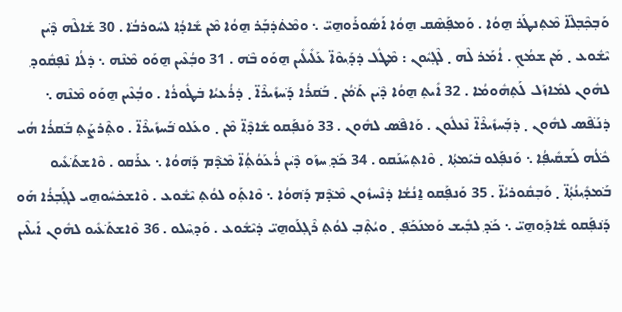ܘܰܒ݂ܟ݂ܶܒ݂ܠܶܐ̈ ܡܶܬ݂ܢܛܰܪ ܗ̱ܘܳܐ . ܘܰܡܦ݂ܰܣܶܩ ܗ̱ܘܳܐ ܐܰܣܽܘܪܰܘܗ̱ܝ̈ ܆ ܘܡܶܬ݁ܕ݁ܒ݂ܰܪ ܗ̱ܘܳܐ ܡܶܢ ܫܺܐܕ݂ܳܐ ܠܚܽܘܪܒ݁ܳܐ . 30 ܫܰܐܠܶܗ ܕ݁ܶܝܢ ܝܶܫܽܘܥ ܂ ܡܰܢ ܫܡܳܟ݂ . ܐܳܡܰܪ ܠܶܗ ܂ ܠܶܓ݂ܝܽܘܢ : ܡܶܛܽܠ ܕ݁ܕ݂ܰܝܘܶܐ̈ ܥܰܠܺܝܠܺܝܢ ܗ̱ܘܰܘ ܒ݁ܶܗ . 31 ܘܒ݂ܳܥܶܝܢ ܗ̱ܘܰܘ ܡܶܢܶܗ ܆ ܕ݁ܠܳܐ ܢܶܦ݂ܩܽܘܕ݂ ܠܗܽܘܢ ܠܡܺܐܙܰܠ ܠܰܬ݂ܗܽܘܡܳܐ . 32 ܐܺܝܬ݂ ܗ̱ܘܳܐ ܕ݁ܶܝܢ ܬ݁ܰܡܳܢ ܂ ܒ݁ܰܩܪܳܐ ܕ݁ܰܚܙܺܝܪܶܐ̈ ܂ ܕ݁ܪܳܥܝܳܐ ܒ݁ܛܽܘܪܳܐ . ܘܒ݂ܳܥܶܝܢ ܗ̱ܘܰܘ ܡܶܢܶܗ ܆ ܕ݁ܢܰܦ݁ܶܣ ܠܗܽܘܢ ܂ ܕ݁ܒ݂ܰܚܙܺܝܪܶܐ̈ ܢܶܥܠܽܘܢ . ܘܰܐܦ݁ܶܣ ܠܗܽܘܢ . 33 ܘܰܢܦ݂ܰܩܘ ܫܺܐܕ݂ܶܐ̈ ܡܶܢ ܂ ܘܥܰܠܘ ܒ݁ܰܚܙܺܝܪܶܐ̈ . ܘܬ݂ܶܪܨܰܬ݂ ܒ݁ܰܩܪܳܐ ܗܳܝ ܟ݁ܽܠܳܗ ܠܰܫܩܺܝܦ݂ܳܐ ܆ ܘܰܢܦ݂ܰܠܘ ܒ݁ܝܰܡܬ݂ܳܐ ܂ ܘܶܐܬ݂ܚܰܢܰܩܘ . 34 ܟ݁ܰܕ݂ ܚܙܰܘ ܕ݁ܶܝܢ ܪܳܥܰܘܳܬ݂ܳܐ̈ ܡܶܕ݁ܶܡ ܕ݁ܰܗܘܳܐ ܆ ܥܪܰܩܘ . ܘܶܐܫܬ݁ܰܥܺܝܘ ܒ݁ܰܡܕ݂ܺܝܢܳܬ݂ܳܐ̈ ܂ ܘܰܒ݂ܩܽܘܪܝܳܐ̈ . 35 ܘܰܢܦ݂ܰܩܘ ܐ̱ܢܳܫܳܐ ܕ݁ܢܶܚܙܽܘܢ ܡܶܕ݁ܶܡ ܕ݁ܰܗܘܳܐ ܆ ܘܶܐܬ݂ܰܘ ܠܘܳܬ݂ ܝܶܫܽܘܥ . ܘܶܐܫܟ݁ܚܽܘܗ̱ܝ ܠܓ݂ܰܒ݂ܪܳܐ ܗܰܘ ܕ݁ܰܢܦ݂ܰܩܘ ܫܺܐܕ݂ܰܘܗ̱ܝ̈ ܆ ܟ݁ܰܕ݂ ܠܒ݂ܺܝܫ ܘܰܡܢܰܟ݁ܰܦ݂ ܂ ܘܝܳܬ݂ܶܒ݂ ܠܘܳܬ݂ ܪܶܓ݂ܠܰܘܗ̱ܝ̈ ܕ݁ܝܶܫܽܘܥ . ܘܰܕ݂ܚܶܠܘ . 36 ܘܶܐܫܬ݁ܰܥܺܝܘ ܠܗܽܘܢ ܐܰܝܠܶܝܢ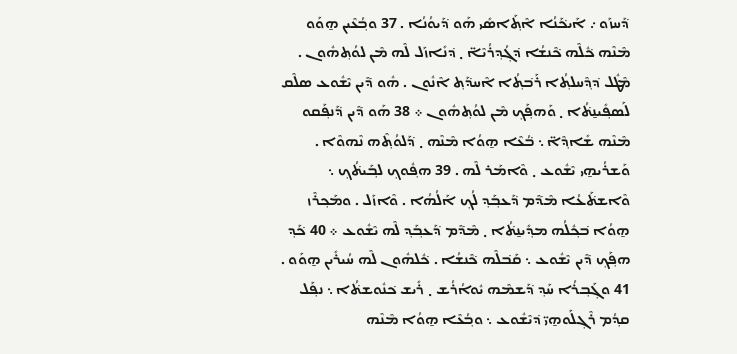ܕ݁ܰܚܙܰܘ ܇ ܐܰܝܟ݁ܰܢܳܐ ܐܶܬ݂ܰܐܣܺܝ ܗܰܘ ܕ݁ܰܝܘܳܢܳܐ . 37 ܘܒ݂ܳܥܶܝܢ ܗ̱ܘܰܘ ܡܶܢܶܗ ܟ݁ܽܠܶܗ ܟ݁ܶܢܫܳܐ ܕ݁ܓ݂ܳܕ݂ܪܳܝܶܐ̈ ܂ ܕ݁ܢܺܐܙܰܠ ܠܶܗ ܡܶܢ ܠܘܳܬ݂ܗܽܘܢ . ܡܶܛܽܠ ܕ݁ܕ݂ܶܚܠܬ݂ܳܐ ܪܰܒ݁ܬ݂ܳܐ ܐܶܚܕ݁ܰܬ݂ ܐܶܢܽܘܢ . ܗܽܘ ܕ݁ܶܝܢ ܝܶܫܽܘܥ ܣܠܶܩ ܠܰܣܦ݂ܺܝܢ̱ܬ݁ܳܐ ܂ ܘܰܗܦ݂ܰܟ݂ ܡܶܢ ܠܘܳܬ݂ܗܽܘܢ ܀ 38 ܗܰܘ ܕ݁ܶܝܢ ܕ݁ܰܢܦ݂ܰܩܘ ܡܶܢܶܗ ܫܺܐܕ݂ܶܐ̈ ܆ ܒ݁ܳܥܶܐ ܗ̱ܘܳܐ ܡܶܢܶܗ ܂ ܕ݁ܰܠܘܳܬ݂ܶܗ ܢܶܗܘܶܐ . ܘܰܫܪܳܝܗ̱ܝ ܝܶܫܽܘܥ ܂ ܘܶܐܡܰܪ ܠܶܗ . 39 ܗܦ݂ܽܘܟ݂ ܠܒ݂ܰܝܬ݁ܳܟ݂ ܆ ܘܶܐܫܬ݁ܰܥܳܐ ܡܶܕ݁ܶܡ ܕ݁ܰܥܒ݂ܰܕ݂ ܠܳܟ݂ ܐܰܠܳܗܳܐ . ܘܶܐܙܰܠ . ܘܡܰܟ݂ܪܶܙ ܗ̱ܘܳܐ ܒ݁ܟ݂ܽܠܳܗ ܡܕ݂ܺܝܢ̱ܬ݁ܳܐ ܂ ܡܶܕ݁ܶܡ ܕ݁ܰܥܒ݂ܰܕ݂ ܠܶܗ ܝܶܫܽܘܥ ܀ 40 ܟ݁ܰܕ݂ ܗܦ݂ܰܟ݂ ܕ݁ܶܝܢ ܝܶܫܽܘܥ ܆ ܩܰܒ݁ܠܶܗ ܟ݁ܶܢܫܳܐ . ܟ݁ܽܠܗܽܘܢ ܠܶܗ ܚܳܝܪܺܝܢ ܗ̱ܘܰܘ . 41 ܘܓ݂ܰܒ݂ܪܳܐ ܚܰܕ݂ ܕ݁ܰܫܡܶܗ ܝܽܘܐܳܪܳܫ ܂ ܪܺܝܫ ܟ݁ܢܽܘܫܬ݁ܳܐ ܆ ܢܦ݂ܰܠ ܩܕ݂ܳܡ ܪܶܓ݂ܠܰܘܗ̱ܝ̈ ܕ݁ܝܶܫܽܘܥ ܆ ܘܒ݂ܳܥܶܐ ܗ̱ܘܳܐ ܡܶܢܶܗ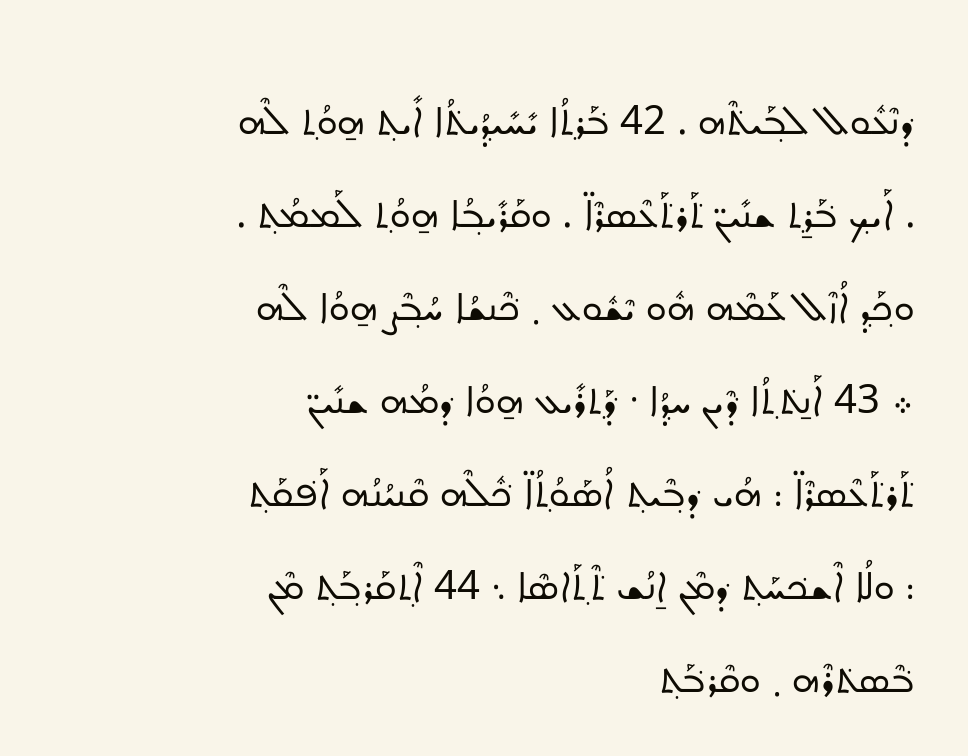ܕ݁ܢܶܥܽܘܠ ܠܒ݂ܰܝܬ݁ܶܗ . 42 ܒ݁ܰܪܬ݂ܳܐ ܝܺܚܺܝܕ݂ܳܝܬ݁ܳܐ ܐܺܝܬ݂ ܗ̱ܘܳܬ݂ ܠܶܗ . ܐܰܝܟ݂ ܒ݁ܰܪ̱ܬ݂ ܫܢܺܝܢ̈ ܬ݁ܰܪܬ݁ܰܥܶܣܪܶܐ̈ . ܘܩܰܪܺܝܒ݂ܳܐ ܗ̱ܘܳܬ݂ ܠܰܡܡܳܬ݂ . ܘܟ݂ܰܕ݂ ܐܳܙܶܠ ܥܰܡܶܗ ܗܽܘ ܝܶܫܽܘܥ ܂ ܟ݁ܶܢܫܳܐ ܚܳܒ݂ܶܨ ܗ̱ܘܳܐ ܠܶܗ ܀ 43 ܐܰܢ̱ܬ݁ܬ݂ܳܐ ܕ݁ܶܝܢ ܚܕ݂ܳܐ ܁ ܕ݁ܰܬ݂ܪܺܝܥ ܗ̱ܘܳܐ ܕ݁ܡܳܗ ܫܢܺܝܢ̈ ܬ݁ܰܪܬ݁ܰܥܶܣܪܶܐ̈ : ܗܳܝ ܕ݁ܒ݂ܶܝܬ݂ ܐܳܣܰܘܳܬ݂ܳܐ̈ ܟ݁ܽܠܶܗ ܩܶܢܝܳܢܳܗ ܐܰܦ݁ܩܰܬ݂ : ܘܠܳܐ ܐܶܫܟ݁ܚܰܬ݂ ܕ݁ܡܶܢ ܐ̱ܢܳܫ ܬ݁ܶܬ݂ܰܐܣܶܐ ܆ 44 ܐܶܬ݂ܩܰܪܒ݂ܰܬ݂ ܡܶܢ ܒ݁ܶܣܬ݁ܪܶܗ ܂ ܘܩܶܪܒ݁ܰܬ݂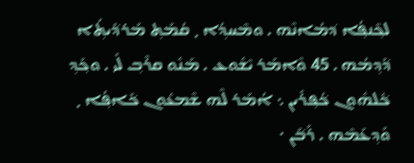ܠܟ݂ܶܢܦ݂ܳܐ ܕ݁ܡܳܐܢܶܗ . ܘܡܶܚܕ݂ܳܐ ܂ ܩܳܡܰܬ݂ ܡܰܪܕ݁ܺܝܬ݂ܳܐ ܕ݁ܰܕ݂ܡܳܗ . 45 ܘܶܐܡܰܪ ܝܶܫܽܘܥ . ܡܰܢܽܘ ܩܪܶܒ݂ ܠܺܝ . ܘܟ݂ܰܕ݂ ܟ݁ܽܠܗܽܘܢ ܟ݁ܳܦ݂ܪܺܝܢ ܆ ܐܳܡܰܪ ܠܶܗ ܫܶܡܥܽܘܢ ܟ݁ܺܐܦ݂ܳܐ ܂ ܘܰܕ݂ܥܰܡܶܗ . ܪܰܒ݁ܰܢ ܁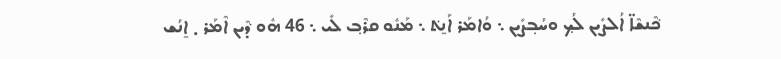ܟ݁ܶܢܫܶܐ̈ ܐܳܠܨܺܝܢ ܠܳܟ݂ ܘܚܳܒ݂ܨܺܝܢ ܆ ܘܳܐܡܰܪ ܐܰܢ̱ܬ݁ ܆ ܡܰܢܽܘ ܩܪܶܒ݂ ܠܺܝ ܆ 46 ܗܽܘ ܕ݁ܶܝܢ ܐܶܡܰܪ ܂ ܐ̱ܢܳܫ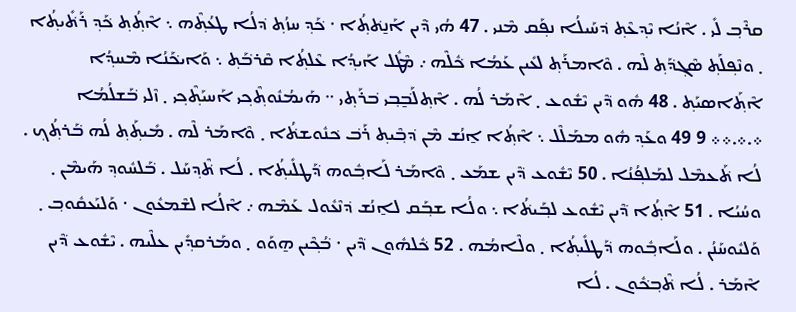ܩܪܶܒ݂ ܠܺܝ . ܐܶܢܳܐ ܝܶܕ݂ܥܶܬ݂ ܕ݁ܚܰܝܠܳܐ ܢܦ݂ܰܩ ܡܶܢܝ . 47 ܗܳܝ ܕ݁ܶܝܢ ܐܰܢ̱ܬ݁ܬ݂ܳܐ ܁ ܟ݁ܰܕ݂ ܚܙܳܬ݂ ܕ݁ܠܳܐ ܛܥܳܬ݂ܶܗ ܆ ܐܶܬ݂ܳܬ݂ ܟ݁ܰܕ݂ ܪܰܬ݁ܺܝܬ݂ܳܐ ܂ ܘܢܶܦ݂ܠܰܬ݂ ܣܶܓ݂ܕ݁ܰܬ݂ ܠܶܗ . ܘܶܐܡܪܰܬ݂ ܠܥܺܝܢ ܥܰܡܳܐ ܟ݁ܽܠܶܗ ܇ ܡܶܛܽܠ ܐܰܝܕ݂ܳܐ ܥܶܠܬ݂ܳܐ ܩܶܪܒ݁ܰܬ݂ ܆ ܘܰܐܝܟ݁ܰܢܳܐ ܡܶܚܕ݂ܳܐ ܐܶܬ݂ܰܐܣܝܰܬ݂ . 48 ܗܽܘ ܕ݁ܶܝܢ ܝܶܫܽܘܥ ܂ ܐܶܡܰܪ ܠܳܗ . ܐܶܬ݂ܠܰܒ̱݁ܒ݂ܝ ܒ݁ܪܰܬ݂ܝ ܅ ܗܰܝܡܳܢܽܘܬ݂ܶܟ݂ܝ ܐܰܚܝܰܬ݂ܶܟ݂ܝ ܂ ܙܶܠܝ ܒ݁ܰܫܠܳܡܳܐ ܀.܀.܀܀ 9 49 ܘܥܰܕ݂ ܗܽܘ ܡܡܰܠܶܠ ܆ ܐܶܬ݂ܳܐ ܐ̱ܢܳܫ ܡܶܢ ܕ݁ܒ݂ܶܝܬ݂ ܪܰܒ݁ ܟ݁ܢܽܘܫܬ݁ܳܐ ܂ ܘܶܐܡܰܪ ܠܶܗ . ܡܺܝܬ݂ܰܬ݂ ܠܳܗ ܒ݁ܰܪܬ݂ܳܟ݂ . ܠܳܐ ܬ݁ܰܥܡܶܠ ܠܡܰܠܦ݂ܳܢܳܐ . 50 ܝܶܫܽܘܥ ܕ݁ܶܝܢ ܫܡܰܥ ܂ ܘܶܐܡܰܪ ܠܰܐܒ݂ܽܘܗ ܕ݁ܰܛܠܺܝܬ݂ܳܐ . ܠܳܐ ܬ݁ܶܕ݂ܚܰܠ . ܒ݁ܰܠܚܽܘܕ݂ ܗܰܝܡܶܢ ܂ ܘܚܳܝܳܐ . 51 ܐܶܬ݂ܳܐ ܕ݁ܶܝܢ ܝܶܫܽܘܥ ܠܒ݂ܰܝܬ݁ܳܐ ܆ ܘܠܳܐ ܫܒ݂ܰܩ ܠܐ̱ܢܳܫ ܕ݁ܢܶܥܽܘܠ ܥܰܡܶܗ ܇ ܐܶܠܳܐ ܠܫܶܡܥܽܘܢ ܁ ܘܰܠܝܰܥܩܽܘܒ݂ ܂ ܘܰܠܝܽܘܚܰܢܳܢ . ܘܠܰܐܒ݂ܽܘܗ ܕ݁ܰܛܠܺܝܬ݂ܳܐ ܂ ܘܠܶܐܡܳܗ . 52 ܟ݁ܽܠܗܽܘܢ ܕ݁ܶܝܢ ܁ ܒ݁ܳܟ݂ܶܝܢ ܗ̱ܘܰܘ ܂ ܘܡܰܪܩܕ݂ܺܝܢ ܥܠܶܝܗ . ܝܶܫܽܘܥ ܕ݁ܶܝܢ ܐܶܡܰܪ . ܠܳܐ ܬ݁ܶܒ݂ܟ݁ܽܘܢ . ܠܳܐ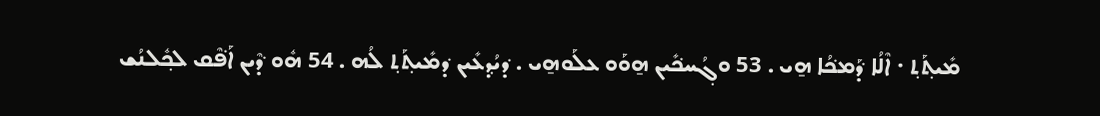ܡܺܝܬ݂ܰܬ݂ ܁ ܐܶܠܳܐ ܕ݁ܰܡܟ݁ܳܐ ܗ̱ܝ . 53 ܘܓ݂ܳܚܟ݁ܺܝܢ ܗ̱ܘܰܘ ܥܠܰܘܗ̱ܝ . ܕ݁ܝܳܕ݂ܥܺܝܢ ܕ݁ܡܺܝܬ݂ܰܬ݂ ܠܳܗ . 54 ܗܽܘ ܕ݁ܶܝܢ ܐܰܦ݁ܶܩ ܠܟ݂ܽܠܢܳܫ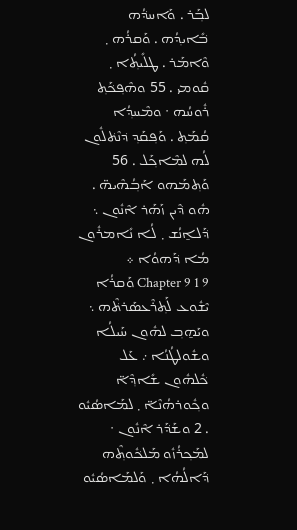ܠܒ݂ܰܪ . ܘܰܐܚܕ݁ܳܗ ܒ݁ܺܐܝܕ݂ܳܗ . ܘܰܩܪܳܗ ܂ ܘܶܐܡܰܪ . ܛܠܺܝܬ݂ܳܐ ܂ ܩܽܘܡܝ . 55 ܘܗܶܦ݂ܟ݁ܰܬ݂ ܪܽܘܚܳܗ ܁ ܘܡܶܚܕ݂ܳܐ ܩܳܡܰܬ݂ . ܘܰܦ݂ܩܰܕ݂ ܕ݁ܢܶܬ݁ܠܽܘܢ ܠܳܗ ܠܡܶܐܟ݂ܰܠ . 56 ܘܰܬ݂ܡܰܗܘ ܐܰܒ݂ܳܗܶܝܗ̈ . ܗܽܘ ܕ݁ܶܝܢ ܙܰܗܰܪ ܐܶܢܽܘܢ ܆ ܕ݁ܰܠܐ̱ܢܳܫ ܂ ܠܳܐ ܢܺܐܡܪܽܘܢ ܡܳܐ ܕ݁ܰܗܘܳܐ ܀
9 Chapter 9 1 ܘܰܩܪܳܐ ܝܶܫܽܘܥ ܠܰܬ݂ܪܶܥܣܰܪܬ݁ܶܗ ܆ ܘܝܰܗ̱ܒ݂ ܠܗܽܘܢ ܚܰܝܠܳܐ ܘܫܽܘܠܛܳܢܳܐ ܇ ܥܰܠ ܟ݁ܽܠܗܽܘܢ ܫܺܐܕ݂ܶܐ̈ ܘܟ݂ܽܘܪܗܳܢܶܐ̈ ܂ ܠܡܰܐܣܳܝܽܘ . 2 ܘܫܰܕ݁ܰܪ ܐܶܢܽܘܢ ܁ ܠܡܰܟ݂ܪܳܙܽܘ ܡܰܠܟ݁ܽܘܬ݂ܶܗ ܕ݁ܰܐܠܳܗܳܐ ܂ ܘܰܠܡܰܐܣܳܝܽܘ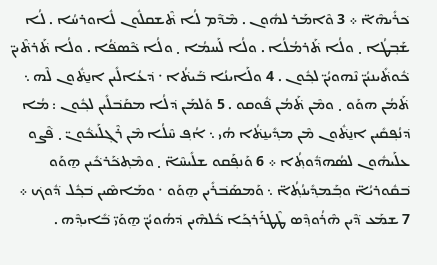ܟ݁ܪܺܝܗܶܐ̈ ܀ 3 ܘܶܐܡܰܪ ܠܗܽܘܢ . ܡܶܕ݁ܶܡ ܠܳܐ ܬ݁ܶܫܩܠܽܘܢ ܠܽܐܘܪܚܳܐ . ܠܳܐ ܫܰܒ݂ܛܳܐ ܂ ܘܠܳܐ ܬ݁ܰܪܡܳܠܳܐ . ܘܠܳܐ ܠܰܚܡܳܐ ܂ ܘܠܳܐ ܟ݁ܶܣܦ݁ܳܐ . ܘܠܳܐ ܬ݁ܰܪܬ݁ܶܝܢ̈ ܟ݁ܽܘܬ݁ܺܝܢܝܳܢ̈ ܢܶܗܘܝܳܢ̈ ܠܟ݂ܽܘܢ . 4 ܘܠܰܐܝܢܳܐ ܒ݁ܰܝܬ݁ܳܐ ܁ ܕ݁ܥܳܐܠܺܝܢ ܐܢ̱ܬ݁ܽܘܢ ܠܶܗ ܆ ܬ݁ܰܡܳܢ ܗܘܰܘ ܂ ܘܡܶܢ ܬ݁ܰܡܳܢ ܦ݁ܽܘܩܘ . 5 ܘܰܠܡܰܢ ܕ݁ܠܳܐ ܡܩܰܒ݁ܠܺܝܢ ܠܟ݂ܽܘܢ : ܡܳܐ ܕ݁ܢܳܦ݂ܩܺܝܢ ܐܢ̱ܬ݁ܽܘܢ ܡܶܢ ܡܕ݂ܺܝܢ̱ܬ݁ܳܐ ܗܳܝ ܆ ܐܳܦ݂ ܚܶܠܳܐ ܡܶܢ ܪܶܓ݂ܠܰܝܟ݁ܽܘܢ̈ ܂ ܦ݁ܶܨܘ ܥܠܰܝܗܽܘܢ ܠܣܳܗܕ݁ܽܘܬ݂ܳܐ ܀ 6 ܘܰܢܦ݂ܰܩܘ ܫܠܺܝܚܶܐ̈ ܂ ܘܡܶܬ݂ܟ݁ܰܪܟ݁ܺܝܢ ܗ̱ܘܰܘ ܒ݁ܩܽܘܪܝܳܐ̈ ܘܒ݂ܰܡܕ݂ܺܝܢܳܬ݂ܳܐ̈ ܆ ܘܰܡܣܰܒ݁ܪܺܝܢ ܗ̱ܘܰܘ ܁ ܘܡܰܐܣܶܝܢ ܒ݁ܟ݂ܽܠ ܕ݁ܽܘܟ݁ ܀ 7 ܫܡܰܥ ܕ݁ܶܝܢ ܗܶܪܳܘܕ݂ܶܣ ܛܶܛܪܰܪܟ݂ܰܐ ܟ݁ܽܠܗܶܝܢ ܕ݁ܗܳܘܝܳܢ̈ ܗ̱ܘܰܝ̈ ܒ݁ܺܐܝܕ݂ܶܗ .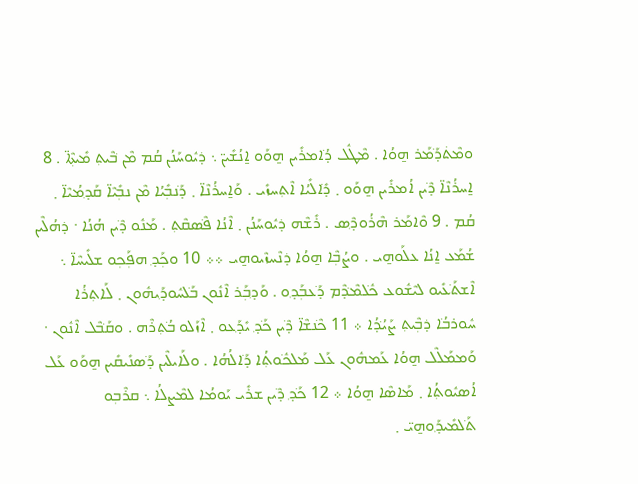ܘܡܶܬ݁ܕ݁ܰܡܰܪ ܗ̱ܘܳܐ . ܡܶܛܽܠ ܕ݁ܳܐܡܪܺܝܢ ܗ̱ܘܰܘ ܐ̱ܢܳܫܺܝܢ̈ ܆ ܕ݁ܝܽܘܚܰܢܳܢ ܩܳܡ ܡܶܢ ܒ݁ܶܝܬ݂ ܡܺܝܬ݂ܶܐ̈ . 8 ܐ̱ܚܪܳܢܶܐ̈ ܕ݁ܶܝܢ ܐܳܡܪܺܝܢ ܗ̱ܘܰܘ ܂ ܕ݁ܺܐܠܺܝܳܐ ܐܶܬ݂ܚܙܺܝ . ܘܰܐ̱ܚܪܳܢܶܐ̈ ܂ ܕ݁ܰܢܒ݂ܺܝܳܐ ܡܶܢ ܢܒ݂ܺܝܶܐ̈ ܩܰܕ݂ܡܳܝܶܐ̈ ܂ ܩܳܡ . 9 ܘܶܐܡܰܪ ܗܶܪܳܘܕ݂ܶܣ . ܪܺܫܶܗ ܕ݁ܝܽܘܚܰܢܳܢ ܂ ܐܶܢܳܐ ܦ݁ܶܣܩܶܬ݂ . ܡܰܢܽܘ ܕ݁ܶܝܢ ܗܳܢܳܐ ܁ ܕ݁ܗܳܠܶܝܢ ܫܳܡܰܥ ܐ̱ܢܳܐ ܥܠܰܘܗ̱ܝ . ܘܨܳܒ݂ܶܐ ܗ̱ܘܳܐ ܕ݁ܢܶܚܙܶܝܘܗ̱ܝ ܀܀ 10 ܘܟ݂ܰܕ݂ ܗܦ݂ܰܟ݂ܘ ܫܠܺܝܚܶܐ̈ ܆ ܐܶܫܬ݁ܰܥܺܝܘ ܠܝܶܫܽܘܥ ܟ݁ܽܠܡܶܕ݁ܶܡ ܕ݁ܰܥܒ݂ܰܕ݂ܘ . ܘܰܕ݂ܒ݂ܰܪ ܐܶܢܽܘܢ ܒ݁ܰܠܚܽܘܕ݂ܰܝܗܽܘܢ ܂ ܠܰܐܬ݂ܪܳܐ ܚܽܘܪܒ݁ܳܐ ܕ݁ܒ݂ܶܝܬ݂ ܨܰܝܳܕ݁ܳܐ ܀ 11 ܟ݁ܶܢܫܶܐ̈ ܕ݁ܶܝܢ ܟ݁ܰܕ݂ ܝܺܕ݂ܰܥܘ ܂ ܐܶܙܰܠܘ ܒ݁ܳܬ݂ܪܶܗ . ܘܩܰܒ݁ܶܠ ܐܶܢܽܘܢ ܁ ܘܰܡܡܰܠܶܠ ܗ̱ܘܳܐ ܥܰܡܗܽܘܢ ܥܰܠ ܡܰܠܟ݁ܽܘܬ݂ܳܐ ܕ݁ܰܐܠܳܗܳܐ . ܘܠܰܐܝܠܶܝܢ ܕ݁ܰܣܢܺܝܩܺܝܢ ܗ̱ܘܰܘ ܥܰܠ ܐܳܣܝܽܘܬ݂ܳܐ ܂ ܡܰܐܣܶܐ ܗ̱ܘܳܐ ܀ 12 ܟ݁ܰܕ݂ ܕ݁ܶܝܢ ܫܪܺܝ ܝܰܘܡܳܐ ܠܡܶܨܠܳܐ ܆ ܩܪܶܒ݂ܘ ܬ݁ܰܠܡܺܝܕ݂ܰܘܗ̱ܝ̈ ܂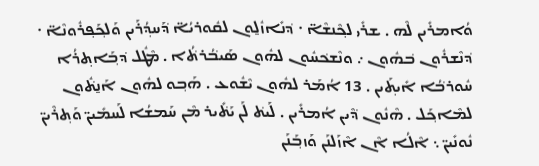ܘܳܐܡܪܺܝܢ ܠܶܗ . ܫܪܺܝ ܠܟ݂ܶܢܫܶܐ̈ ܁ ܕ݁ܢܺܐܙܽܠ̱ܘܢ ܠܩܽܘܪܝܳܐ̈ ܕ݁ܰܚܕ݂ܳܪܰܝܢ ܘܰܠܟ݂ܰܦ݂ܪܽܘܢܶܐ̈ ܁ ܕ݁ܢܶܫܪܽܘܢ ܒ݁ܗܽܘܢ ܇ ܘܢܶܫܟ݁ܚܽܘܢ ܠܗܽܘܢ ܣܰܝܒ݁ܳܪܬ݁ܳܐ . ܡܶܛܽܠ ܕ݁ܒ݂ܰܐܬ݂ܪܳܐ ܚܽܘܪܒ݁ܳܐ ܐܺܝܬ݂ܰܝܢ . 13 ܐܳܡܰܪ ܠܗܽܘܢ ܝܶܫܽܘܥ . ܗܰܒ݂ܘ ܠܗܽܘܢ ܐܰܢ̱ܬ݁ܽܘܢ ܠܡܶܐܟ݂ܰܠ . ܗܶܢܽܘܢ ܕ݁ܶܝܢ ܐܳܡܪܺܝܢ . ܠܰܝܬ݁ ܠܰܢ ܝܰܬ݁ܺܝܪ ܡܶܢ ܚܰܡܫܳܐ ܠܰܚܡܺܝܢ̈ ܘܰܬ݂ܪܶܝܢ̈ ܢܽܘܢܺܝܢ̈ ܆ ܐܶܠܳܐ ܐܶܢ ܐܶܙܰܠܢܰܢ ܘܰܙܒ݂ܰܢܰܢ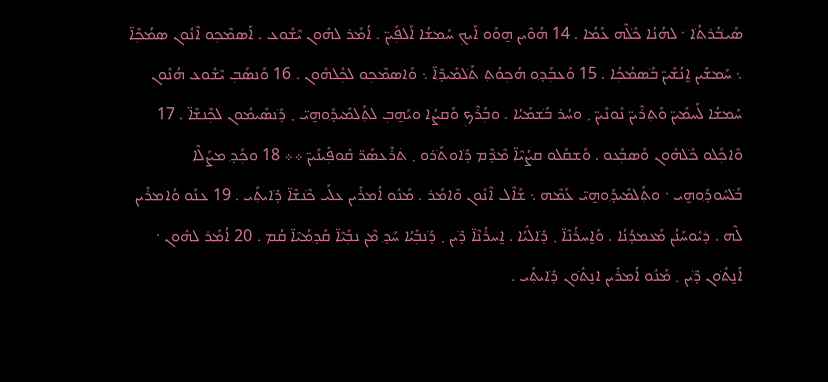ܣܰܝܒ݁ܳܪܬ݁ܳܐ ܁ ܠܗܳܢܳܐ ܟ݁ܽܠܶܗ ܥܰܡܳܐ . 14 ܗܳܘܶܝܢ ܗ̱ܘܰܘ ܐܰܝܟ݂ ܚܰܡܫܳܐ ܐܰܠܦ݂ܺܝܢ̈ . ܐܳܡܰܪ ܠܗܽܘܢ ܝܶܫܽܘܥ . ܐܰܣܡܶܟ݂ܘ ܐܶܢܽܘܢ ܣܡܳܟ݂ܶܐ̈ ܆ ܚܰܡܫܺܝܢ ܐ̱ܢܳܫܺܝܢ̈ ܒ݁ܰܣܡܳܟ݂ܳܐ . 15 ܘܰܥܒ݂ܰܕ݂ܘ ܗܳܟ݂ܘܳܬ݂ ܬ݁ܰܠܡܺܝܕ݂ܶܐ̈ ܆ ܘܰܐܣܡܶܟ݂ܘ ܠܟ݂ܽܠܗܽܘܢ . 16 ܘܰܢܣܰܒ݂ ܝܶܫܽܘܥ ܗܳܢܽܘܢ ܚܰܡܫܳܐ ܠܰܚܡܺܝܢ̈ ܘܰܬ݂ܪܶܝܢ̈ ܢܽܘܢܺܝܢ̈ ܂ ܘܚܳܪ ܒ݁ܰܫܡܰܝܳܐ . ܘܒ݂ܰܪܶܟ݂ ܘܰܩܨܳܐ ܘܝܰܗ̱ܒ݂ ܠܬ݂ܰܠܡܺܝܕ݂ܰܘܗ̱ܝ̈ ܂ ܕ݁ܰܢܣܺܝܡܽܘܢ ܠܟ݂ܶܢܫܶܐ̈ . 17 ܘܶܐܟ݂ܰܠܘ ܟ݁ܽܠܗܽܘܢ ܘܰܣܒ݂ܰܥܘ . ܘܰܫܩܰܠܘ ܩܨܳܝܶܐ̈ ܡܶܕ݁ܶܡ ܕ݁ܰܐܘܬ݁ܰܪܘ ܂ ܬ݁ܪܶܥܣܰܪ̈ ܩܽܘܦ݂ܺܝܢܺܝܢ̈ ܀܀ 18 ܘܟ݂ܰܕ݂ ܡܨܰܠܶܐ ܒ݁ܰܠܚܽܘܕ݂ܰܘܗ̱ܝ ܁ ܘܬ݂ܰܠܡܺܝܕ݂ܰܘܗ̱ܝ̈ ܥܰܡܶܗ ܆ ܫܰܐܶܠ ܐܶܢܽܘܢ ܘܶܐܡܰܪ . ܡܰܢܽܘ ܐܳܡܪܺܝܢ ܥܠܰܝ ܟ݁ܶܢܫܶܐ̈ ܕ݁ܺܐܝܬ݂ܰܝ . 19 ܥܢܰܘ ܘܳܐܡܪܺܝܢ ܠܶܗ . ܕ݁ܝܽܘܚܰܢܳܢ ܡܰܥܡܕ݂ܳܢܳܐ . ܘܰܐ̱ܚܪܳܢܶܐ̈ ܂ ܕ݁ܺܐܠܺܝܳܐ . ܐ̱ܚܪܳܢܶܐ̈ ܕ݁ܶܝܢ ܂ ܕ݁ܰܢܒ݂ܺܝܳܐ ܚܰܕ݂ ܡܶܢ ܢܒ݂ܺܝܶܐ̈ ܩܰܕ݂ܡܳܝܶܐ̈ ܩܳܡ . 20 ܐܳܡܰܪ ܠܗܽܘܢ ܁ ܐܰܢ̱ܬ݁ܽܘܢ ܕ݁ܶܝܢ ܂ ܡܰܢܽܘ ܐܳܡܪܺܝܢ ܐܢ̱ܬ݁ܽܘܢ ܕ݁ܺܐܝܬ݂ܰܝ .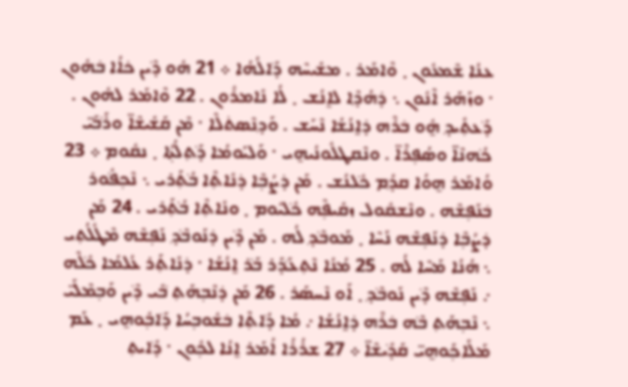ܥܢܳܐ ܫܶܡܥܽܘܢ ܂ ܘܶܐܡܰܪ . ܡܫܺܝܚܶܗ ܕ݁ܰܐܠܳܗܳܐ ܀ 21 ܗܽܘ ܕ݁ܶܝܢ ܟ݁ܐܳܐ ܒ݁ܗܽܘܢ ܁ ܘܙܰܗܰܪ ܐܶܢܽܘܢ ܆ ܕ݁ܗܳܕ݂ܶܐ ܠܐ̱ܢܳܫ ܂ ܠܳܐ ܢܺܐܡܪܽܘܢ . 22 ܘܶܐܡܰܪ ܠܗܽܘܢ . ܕ݁ܰܥܬ݂ܺܝܕ݂ ܗ̱ܽܘ ܒ݁ܪܶܗ ܕ݁ܐ̱ܢܳܫܳܐ ܢܶܚܰܫ . ܘܰܕ݂ܢܶܣܬ݁ܠܶܐ ܁ ܡܶܢ ܩܰܫܺܝܫܶܐ̈ ܘܪܰܒ݁ܰܝ̈ ܟ݁ܳܗܢܶܐ̈ ܘܣܳܦ݂ܪܶܐ̈ . ܘܢܶܩܛܠܽܘܢܳܝܗ̱ܝ ܁ ܘܰܠܝܰܘܡܳܐ ܕ݁ܰܬ݂ܠܳܬ݂ܳܐ ܂ ܢܩܽܘܡ ܀ 23 ܘܳܐܡܰܪ ܗ̱ܘܳܐ ܩܕ݂ܳܡ ܟ݁ܽܠܢܳܫ . ܡܰܢ ܕ݁ܨܳܒ݂ܶܐ ܕ݁ܢܺܐܬ݂ܶܐ ܒ݁ܳܬ݂ܰܪܝ ܆ ܢܶܟ݂ܦ݁ܽܘܪ ܒ݁ܢܰܦ݂ܫܶܗ . ܘܢܶܫܩܽܘܠ ܙܩܺܝܦ݂ܶܗ ܟ݁ܽܠܝܽܘܡ ܂ ܘܢܺܐܬ݂ܶܐ ܒ݁ܳܬ݂ܰܪܝ . 24 ܡܰܢ ܕ݁ܨܳܒ݂ܶܐ ܕ݁ܢܰܦ݂ܫܶܗ ܢܰܚܶܐ ܂ ܡܰܘܒ݁ܶܕ݂ ܠܳܗ . ܡܰܢ ܕ݁ܶܝܢ ܕ݁ܢܰܘܒ݁ܶܕ݂ ܢܰܦ݂ܫܶܗ ܡܶܛܽܠܳܬ݂ܝ ܆ ܗܳܢܳܐ ܡܰܚܶܐ ܠܳܗ . 25 ܡܳܢܳܐ ܢܶܬ݂ܥܰܕ݁ܰܪ ܒ݁ܰܪ ܐ̱ܢܳܫܳܐ ܁ ܕ݁ܢܺܐܬ݂ܰܪ ܥܳܠܡܳܐ ܟ݁ܽܠܶܗ ܇ ܢܰܦ݂ܫܶܗ ܕ݁ܶܝܢ ܢܰܘܒ݁ܶܕ݂ ܂ ܐܰܘ ܢܶܚܣܰܪ . 26 ܡܰܢ ܕ݁ܢܶܒ݂ܗܰܬ݂ ܒ݁ܺܝ ܕ݁ܶܝܢ ܘܰܒ݂ܡܶܠܰܝ̈ ܆ ܢܶܒ݂ܗܰܬ݂ ܒ݁ܶܗ ܒ݁ܪܶܗ ܕ݁ܐ̱ܢܳܫܳܐ ܇ ܡܳܐ ܕ݁ܳܐܬ݂ܶܐ ܒ݁ܫܽܘܒ݂ܚܳܐ ܕ݁ܰܐܒ݂ܽܘܗ̱ܝ ܂ ܥܰܡ ܡܰܠܰܐܟ݂ܰܘܗ̱ܝ̈ ܩܰܕ݁ܺܝܫܶܐ̈ ܀ 27 ܫܪܳܪܳܐ ܐܳܡܰܪ ܐ̱ܢܳܐ ܠܟ݂ܽܘܢ ܁ ܕ݁ܺܐܝܬ݂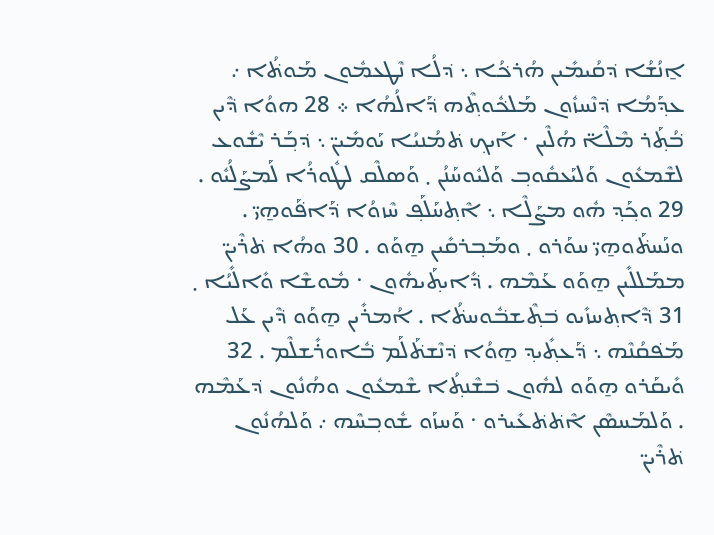ܐ̱ܢܳܫܳܐ ܕ݁ܩܳܝܡܺܝܢ ܗܳܪܟ݁ܳܐ ܆ ܕ݁ܠܳܐ ܢܶܛܥܡܽܘܢ ܡܰܘܬ݁ܳܐ ܇ ܥܕ݂ܰܡܳܐ ܕ݁ܢܶܚܙܽܘܢ ܡܰܠܟ݁ܽܘܬ݂ܶܗ ܕ݁ܰܐܠܳܗܳܐ ܀ 28 ܗܘܳܐ ܕ݁ܶܝܢ ܒ݁ܳܬ݂ܰܪ ܡܶܠܶܐ̈ ܗܳܠܶܝܢ ܁ ܐܰܝܟ݂ ܬ݁ܡܳܢܝܳܐ ܝܰܘܡܺܝܢ̈ ܆ ܕ݁ܒ݂ܰܪ ܝܶܫܽܘܥ ܠܫܶܡܥܽܘܢ ܘܰܠܝܰܥܩܽܘܒ݂ ܘܰܠܝܽܘܚܰܢܳܢ ܂ ܘܰܣܠܶܩ ܠܛܽܘܪܳܐ ܠܰܡܨܰܠܳܝܽܘ . 29 ܘܟ݂ܰܕ݂ ܗܽܘ ܡܨܰܠܶܐ ܆ ܐܶܬ݂ܚܰܠܰܦ݂ ܚܶܙܘܳܐ ܕ݁ܰܐܦ݁ܰܘܗ̱ܝ̈ . ܘܢܰܚܬ݁ܰܘܗ̱ܝ̈ ܚܘܰܪܘ ܂ ܘܡܰܒ݂ܪܩܺܝܢ ܗ̱ܘܰܘ . 30 ܘܗܳܐ ܬ݁ܪܶܝܢ̈ ܡܡܰܠܠܺܝܢ ܗ̱ܘܰܘ ܥܰܡܶܗ . ܕ݁ܺܐܝܬ݂ܰܝܗܽܘܢ ܁ ܡܽܘܫܶܐ ܘܺܐܠܺܝܳܐ ܂ 31 ܕ݁ܶܐܬ݂ܚܙܺܝܘ ܒ݁ܬ݂ܶܫܒ݁ܽܘܚܬ݁ܳܐ . ܐܳܡܪܺܝܢ ܗ̱ܘܰܘ ܕ݁ܶܝܢ ܥܰܠ ܡܰܦ݁ܩܳܢܶܗ ܆ ܕ݁ܰܥܬ݂ܺܝܕ݂ ܗ̱ܘܳܐ ܕ݁ܢܶܫܬ݁ܰܠܰܡ ܒ݁ܽܐܘܪܺܫܠܶܡ . 32 ܘܺܝܩܰܪܘ ܗ̱ܘܰܘ ܠܗܽܘܢ ܒ݁ܫܶܢܬ݂ܳܐ ܫܶܡܥܽܘܢ ܘܗܳܢܽܘܢ ܕ݁ܥܰܡܶܗ . ܘܰܠܡܰܚܣܶܢ ܐܶܬ݁ܬ݁ܥܺܝܪܘ ܁ ܘܰܚܙܰܘ ܫܽܘܒ݂ܚܶܗ ܇ ܘܰܠܗܳܢܽܘܢ ܬ݁ܪܶܝܢ̈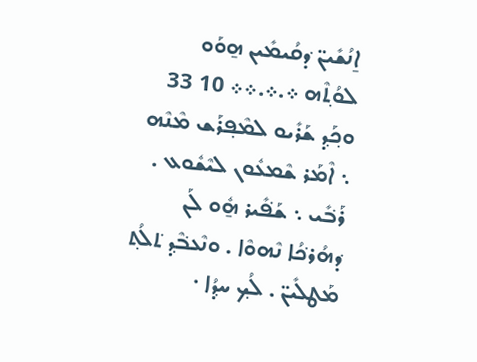ܐ̱ܢܳܫܺܝܢ̈ ܕ݁ܩܳܝܡܺܝܢ ܗ̱ܘܰܘ ܠܘܳܬ݂ܶܗ ܀.܀.܀܀ 10 33 ܘܟ݂ܰܕ݂ ܫܰܪܺܝܘ ܠܡܶܦ݂ܪܰܫ ܡܶܢܶܗ ܆ ܐܶܡܰܪ ܫܶܡܥܽܘܢ ܠܝܶܫܽܘܥ . ܪܰܒ݁ܺܝ ܆ ܫܰܦ݁ܺܝܪ ܗ̱ܽܘ ܠܰܢ ܕ݁ܗܳܪܟ݁ܳܐ ܢܶܗܘܶܐ . ܘܢܶܥܒ݁ܶܕ݂ ܬ݁ܠܳܬ݂ ܡܰܛܠܺܝܢ̈ . ܠܳܟ݂ ܚܕ݂ܳܐ ܁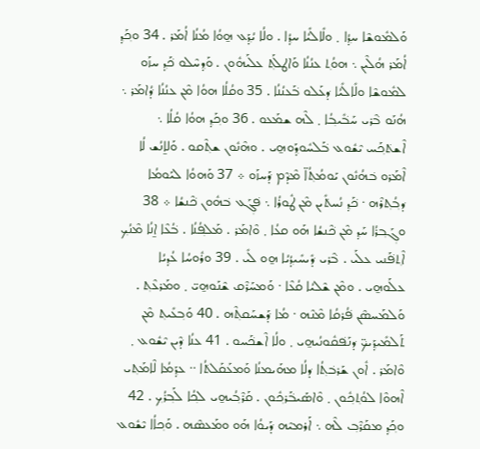ܘܰܠܡܽܘܫܶܐ ܚܕ݂ܳܐ ܂ ܘܠܺܐܠܺܝܳܐ ܚܕ݂ܳܐ . ܘܠܳܐ ܝܳܕ݂ܰܥ ܗ̱ܘܳܐ ܡܳܢܳܐ ܐܳܡܰܪ . 34 ܘܟ݂ܰܕ݂ ܐܳܡܰܪ ܗܳܠܶܝܢ ܆ ܗܘܳܬ݂ ܥܢܳܢܳܐ ܘܰܐܛܠܰܬ݂ ܥܠܰܝܗܽܘܢ . ܘܰܕ݂ܚܶܠܘ ܟ݁ܰܕ݂ ܚܙܰܘ ܠܡܽܘܫܶܐ ܘܠܺܐܠܺܝܳܐ ܕ݁ܥܰܠܘ ܒ݁ܰܥܢܳܢܳܐ . 35 ܘܩܳܠܳܐ ܗܘܳܐ ܡܶܢ ܥܢܳܢܳܐ ܕ݁ܳܐܡܰܪ ܆ ܗܳܢܰܘ ܒ݁ܶܪܝ ܚܰܒ݁ܺܝܒ݂ܳܐ ܂ ܠܶܗ ܫܡܰܥܘ . 36 ܘܟ݂ܰܕ݂ ܗܘܳܐ ܩܳܠܳܐ ܆ ܐܶܫܬ݁ܟ݂ܰܚ ܝܶܫܽܘܥ ܒ݁ܰܠܚܽܘܕ݂ܰܘܗ̱ܝ . ܘܗܶܢܽܘܢ ܫܬ݂ܶܩܘ . ܘܰܠܐ̱ܢܳܫ ܠܳܐ ܐܶܡܰܪܘ ܒ݁ܗܳܢܽܘܢ ܝܰܘܡܳܬ݂ܳܐ̈ ܡܶܕ݁ܶܡ ܕ݁ܰܚܙܰܘ ܀ 37 ܘܰܗܘܳܐ ܠܝܰܘܡܳܐ ܕ݁ܒ݂ܳܬ݂ܪܶܗ ܁ ܟ݁ܰܕ݂ ܢܳܚܬ݁ܺܝܢ ܡܶܢ ܛܽܘܪܳܐ ܆ ܦ݁ܓ݂ܰܥ ܒ݁ܗܽܘܢ ܟ݁ܶܢܫܳܐ ܀ 38 ܘܓ݂ܰܒ݂ܪܳܐ ܚܰܕ݂ ܡܶܢ ܟ݁ܶܢܫܳܐ ܗܰܘ ܩܥܳܐ ܂ ܘܶܐܡܰܪ . ܡܰܠܦ݂ܳܢܳܐ . ܒ݁ܳܥܶܐ ܐ̱ܢܳܐ ܡܶܢܳܟ݂ ܐܶܬ݂ܦ݁ܰܢܝ ܥܠܰܝ . ܒ݁ܶܪܝ ܕ݁ܺܝܚܺܝܕ݂ܳܝܳܐ ܗ̱ܘ ܠܺܝ . 39 ܘܪܽܘܚܳܐ ܥܳܕ݂ܝܳܐ ܥܠܰܘܗ̱ܝ . ܘܡܶܢ ܫܶܠܝܳܐ ܩܳܥܶܐ ܁ ܘܰܡܚܰܪܶܩ ܫܶܢܰܘܗ̱ܝ̈ ܂ ܘܡܰܪܥܶܬ݂ . ܘܰܠܡܰܚܣܶܢ ܦ݁ܳܪܩܳܐ ܡܶܢܶܗ ܁ ܡܳܐ ܕ݁ܰܫܚܰܩܬ݂ܶܗ . 40 ܘܰܒ݂ܥܺܝܬ݂ ܡܶܢ ܬ݁ܰܠܡܺܝܕ݂ܰܝܟ݁̈ ܕ݁ܢܰܦ݁ܩܽܘܢܳܝܗ̱ܝ ܂ ܘܠܳܐ ܐܶܫܟ݁ܰܚܘ . 41 ܥܢܳܐ ܕ݁ܶܝܢ ܝܶܫܽܘܥ ܂ ܘܶܐܡܰܪ . ܐܽܘܢ ܫܰܪܒ݁ܬ݂ܳܐ ܕ݁ܠܳܐ ܡܗܰܝܡܢܳܐ ܘܰܡܥܰܩܰܠܬ݁ܳܐ ܅ ܥܕ݂ܰܡܳܐ ܠܶܐܡܰܬ݂ܝ ܐܶܗܘܶܐ ܠܘܳܬ݂ܟ݂ܽܘܢ ܂ ܘܶܐܣܰܝܒ݁ܰܪܟ݂ܽܘܢ . ܩܰܪܶܒ݂ܳܝܗ̱ܝ ܠܟ݂ܳܐ ܠܰܒ݂ܪܳܟ݂ . 42 ܘܟ݂ܰܕ݂ ܡܩܰܪܶܒ݂ ܠܶܗ ܆ ܐܰܪܡܝܶܗ ܕ݁ܰܝܘܳܐ ܗܰܘ ܘܡܰܥܣܶܗ . ܘܰܟ݂ܐܳܐ ܝܶܫܽܘܥ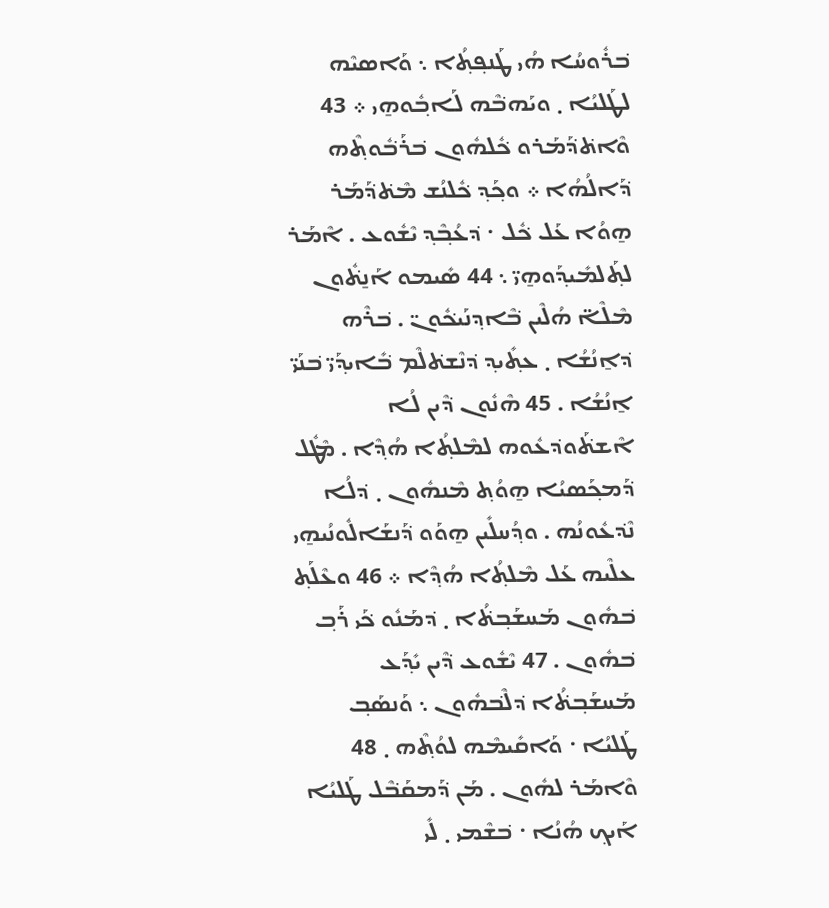ܒ݁ܪܽܘܚܳܐ ܗܳܝ ܛܰܢܦ݂ܬ݂ܳܐ ܆ ܘܰܐܣܝܶܗ ܠܛܰܠܝܳܐ ܂ ܘܝܰܗܒ݁ܶܗ ܠܰܐܒ݂ܽܘܗ̱ܝ ܀ 43 ܘܶܐܬ݁ܕ݁ܰܡܰܪܘ ܟ݁ܽܠܗܽܘܢ ܒ݁ܪܰܒ݁ܽܘܬ݂ܶܗ ܕ݁ܰܐܠܳܗܳܐ ܀ ܘܟ݂ܰܕ݂ ܟ݁ܽܠܢܳܫ ܡܶܬ݁ܕ݁ܰܡܰܪ ܗ̱ܘܳܐ ܥܰܠ ܟ݁ܽܠ ܁ ܕ݁ܥܳܒ݂ܶܕ݂ ܝܶܫܽܘܥ . ܐܶܡܰܪ ܠܬ݂ܰܠܡܺܝܕ݂ܰܘܗ̱ܝ̈ ܆ 44 ܣܺܝܡܘ ܐܰܢ̱ܬ݁ܽܘܢ ܡܶܠܶܐ̈ ܗܳܠܶܝܢ ܒ݁ܶܐܕ݂ܢܰܝܟ݁ܽܘܢ̈ . ܒ݁ܪܶܗ ܕ݁ܐ̱ܢܳܫܳܐ ܂ ܥܬ݂ܺܝܕ݂ ܕ݁ܢܶܫܬ݁ܠܶܡ ܒ݁ܺܐܝܕ݂ܰܝ̈ ܒ݁ܢܰܝ̈ ܐ̱ܢܳܫܳܐ . 45 ܗܶܢܽܘܢ ܕ݁ܶܝܢ ܠܳܐ ܐܶܫܬ݁ܰܘܕ݁ܥܽܘܗ ܠܡܶܠܬ݂ܳܐ ܗܳܕ݂ܶܐ . ܡܶܛܽܠ ܕ݁ܰܡܟ݂ܰܣܝܳܐ ܗ̱ܘܳܬ݂ ܡܶܢܗܽܘܢ ܂ ܕ݁ܠܳܐ ܢܶܕ݁ܥܽܘܢܳܗ . ܘܕ݂ܳܚܠܺܝܢ ܗ̱ܘܰܘ ܕ݁ܰܢܫܰܐܠܽܘܢܳܝܗ̱ܝ ܥܠܶܝܗ ܥܰܠ ܡܶܠܬ݂ܳܐ ܗܳܕ݂ܶܐ ܀ 46 ܘܥܶܠܰܬ݂ ܒ݁ܗܽܘܢ ܡܰܚܫܰܒ݂ܬ݁ܳܐ ܂ ܕ݁ܡܰܢܽܘ ܟ݁ܰܝ ܪܰܒ݂ ܒ݁ܗܽܘܢ . 47 ܝܶܫܽܘܥ ܕ݁ܶܝܢ ܝܺܕ݂ܰܥ ܡܰܚܫܰܒ݂ܬ݁ܳܐ ܕ݁ܠܶܒ݁ܗܽܘܢ ܆ ܘܰܢܣܰܒ݂ ܛܰܠܝܳܐ ܁ ܘܰܐܩܺܝܡܶܗ ܠܘܳܬ݂ܶܗ ܂ 48 ܘܶܐܡܰܪ ܠܗܽܘܢ . ܡܰܢ ܕ݁ܰܡܩܰܒ݁ܶܠ ܛܰܠܝܳܐ ܐܰܝܟ݂ ܗܳܢܳܐ ܁ ܒ݁ܫܶܡܝ ܂ ܠܺܝ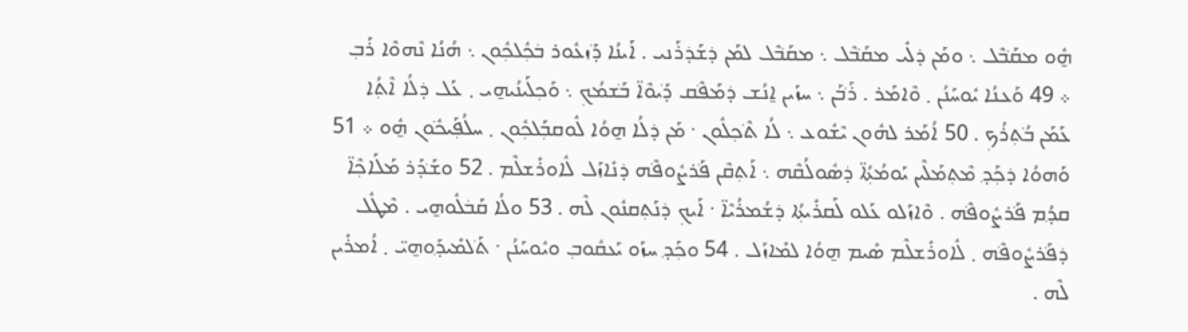ܗ̱ܽܘ ܡܩܰܒ݁ܶܠ ܆ ܘܡܰܢ ܕ݁ܠܺܝ ܡܩܰܒ݁ܶܠ ܆ ܡܩܰܒ݁ܶܠ ܠܡܰܢ ܕ݁ܫܰܕ݁ܪܰܢܝ . ܐܰܝܢܳܐ ܕ݁ܰܙܥܽܘܪ ܒ݁ܟ݂ܽܠܟ݂ܽܘܢ ܆ ܗܳܢܳܐ ܢܶܗܘܶܐ ܪܰܒ݂ ܀ 49 ܘܰܥܢܳܐ ܝܽܘܚܰܢܳܢ ܂ ܘܶܐܡܰܪ . ܪܰܒ݁ܰܢ ܆ ܚܙܰܝܢ ܐ̱ܢܳܫ ܕ݁ܡܰܦ݁ܶܩ ܕ݁ܰܝܘܶܐ̈ ܒ݁ܰܫܡܳܟ݂ ܆ ܘܰܟ݂ܠܰܝܢܳܝܗ̱ܝ ܂ ܥܰܠ ܕ݁ܠܳܐ ܐܶܬ݂ܳܐ ܥܰܡܰܢ ܒ݁ܳܬ݂ܪܳܟ݂ . 50 ܐܳܡܰܪ ܠܗܽܘܢ ܝܶܫܽܘܥ ܆ ܠܳܐ ܬ݁ܶܟ݂ܠܽܘܢ ܁ ܡܰܢ ܕ݁ܠܳܐ ܗ̱ܘܳܐ ܠܽܘܩܒ݂ܰܠܟ݂ܽܘܢ ܂ ܚܠܳܦ݂ܰܝܟ݁ܽܘܢ ܗ̱ܽܘ ܀ 51 ܘܰܗܘܳܐ ܕ݁ܟ݂ܰܕ݂ ܡܶܬ݂ܡܰܠܶܝܢ ܝܰܘܡܳܬ݂ܳܐ̈ ܕ݁ܣܽܘܠܳܩܶܗ ܆ ܐܰܬ݂ܩܶܢ ܦ݁ܰܪܨܽܘܦ݁ܶܗ ܕ݁ܢܺܐܙܰܠ ܠܽܐܘܪܺܫܠܶܡ . 52 ܘܫܰܕ݁ܰܪ ܡܰܠܰܐܟ݂ܶܐ̈ ܩܕ݂ܳܡ ܦ݁ܰܪܨܽܘܦ݁ܶܗ . ܘܶܐܙܰܠܘ ܥܰܠܘ ܠܰܩܪܺܝܬ݂ܳܐ ܕ݁ܫܳܡܪܳܝܶܐ̈ ܁ ܐܰܝܟ݂ ܕ݁ܢܰܬ݂ܩܢܽܘܢ ܠܶܗ . 53 ܘܠܳܐ ܩܰܒ݁ܠܽܘܗ̱ܝ . ܡܶܛܽܠ ܕ݁ܦ݁ܰܪܨܽܘܦ݁ܶܗ ܂ ܠܽܐܘܪܺܫܠܶܡ ܣܺܝܡ ܗ̱ܘܳܐ ܠܡܺܐܙܰܠ . 54 ܘܟ݂ܰܕ݂ ܚܙܰܘ ܝܰܥܩܽܘܒ݂ ܘܝܽܘܚܰܢܳܢ ܁ ܬ݁ܰܠܡܺܝܕ݂ܰܘܗ̱ܝ̈ ܂ ܐܳܡܪܺܝܢ ܠܶܗ .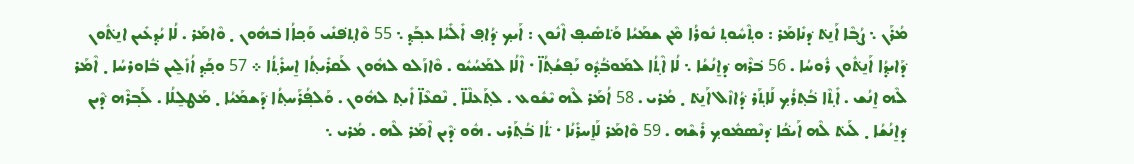ܡܳܪܰܢ ܆ ܨܳܒ݂ܶܐ ܐܰܢ̱ܬ݁ ܕ݁ܢܺܐܡܰܪ : ܘܬ݂ܶܚܽܘܬ݂ ܢܽܘܪܳܐ ܡܶܢ ܫܡܰܝܳܐ ܘܰܬ݁ܣܺܝܦ݂ ܐܶܢܽܘܢ : ܐܰܝܟ݂ ܕ݁ܳܐܦ݂ ܐܺܠܺܝܳܐ ܥܒ݂ܰܕ݂ ܆ 55 ܘܶܐܬ݂ܦ݁ܢܺܝ ܘܰܟ݂ܐܳܐ ܒ݁ܗܽܘܢ ܂ ܘܶܐܡܰܪ . ܠܳܐ ܝܳܕ݂ܥܺܝܢ ܐܢ̱ܬ݁ܽܘܢ ܕ݁ܰܐܝܕ݂ܳܐ ܐܰܢ̱ܬ݁ܽܘܢ ܪܽܘܚܳܐ . 56 ܒ݁ܪܶܗ ܕ݁ܐ̱ܢܳܫܳܐ ܆ ܠܳܐ ܐܶܬ݂ܳܐ ܠܡܰܘܒ݁ܳܕ݂ܽܘ ܢܰܦ݂ܫܳܬ݂ܳܐ̈ ܁ ܐܶܠܳܐ ܠܡܰܚܳܝܽܘ . ܘܶܐܙܰܠܘ ܠܗܽܘܢ ܠܰܩܪܺܝܬ݂ܳܐ ܐ̱ܚܪܺܬ݂ܳܐ ܀ 57 ܘܟ݂ܰܕ݂ ܐܳܙܺܠ̱ܝܢ ܒ݁ܽܐܘܪܚܳܐ ܂ ܐܶܡܰܪ ܠܶܗ ܐ̱ܢܳܫ . ܐܺܬ݂ܶܐ ܒ݁ܳܬ݂ܪܳܟ݂ ܠܰܐܬ݂ܰܪ ܕ݁ܳܐܙܶܠ ܐܰܢ̱ܬ݁ ܂ ܡܳܪܝ . 58 ܐܳܡܰܪ ܠܶܗ ܝܶܫܽܘܥ . ܠܬ݂ܰܥܠܶܐ̈ ܂ ܢܶܩܥܶܐ̈ ܐܺܝܬ݂ ܠܗܽܘܢ . ܘܰܠܦ݂ܳܪܰܚܬ݂ܳܐ ܕ݁ܰܫܡܰܝܳܐ ܂ ܡܰܛܠ̱ܠܳܐ . ܠܰܒ݂ܪܶܗ ܕ݁ܶܝܢ ܕ݁ܐ̱ܢܳܫܳܐ ܂ ܠܰܝܬ݁ ܠܶܗ ܐܰܝܟ݁ܳܐ ܕ݁ܢܶܣܡܽܘܟ݂ ܪܺܫܶܗ . 59 ܘܶܐܡܰܪ ܠܰܐ̱ܚܪܺܢܳܐ ܁ ܬ݁ܳܐ ܒ݁ܳܬ݂ܰܪܝ . ܗܽܘ ܕ݁ܶܝܢ ܐܶܡܰܪ ܠܶܗ . ܡܳܪܝ ܆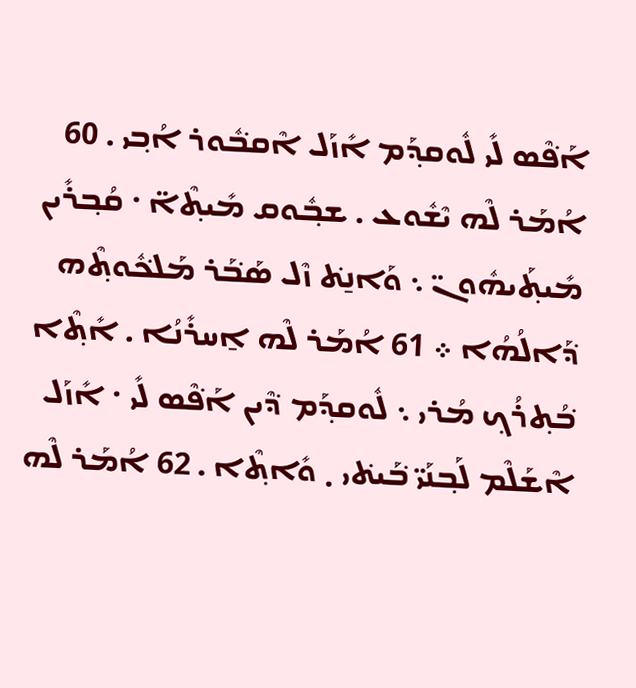ܐܰܦ݁ܶܣ ܠܺܝ ܠܽܘܩܕ݂ܰܡ ܐܺܙܰܠ ܐܶܩܒ݁ܽܘܪ ܐܳܒ݂ܝ . 60 ܐܳܡܰܪ ܠܶܗ ܝܶܫܽܘܥ . ܫܒ݂ܽܘܩ ܡܺܝܬ݂ܶܐ̈ ܁ ܩܳܒ݂ܪܺܝܢ ܡܺܝܬ݂ܰܝܗܽܘܢ̈ ܆ ܘܰܐܢ̱ܬ݁ ܙܶܠ ܣܰܒ݁ܰܪ ܡܰܠܟ݁ܽܘܬ݂ܶܗ ܕ݁ܰܐܠܳܗܳܐ ܀ 61 ܐܳܡܰܪ ܠܶܗ ܐ̱ܚܪܺܢܳܐ . ܐܺܬ݂ܶܐ ܒ݁ܳܬ݂ܪܳܟ݂ ܡܳܪܝ ܆ ܠܽܘܩܕ݂ܰܡ ܕ݁ܶܝܢ ܐܰܦ݁ܶܣ ܠܺܝ ܁ ܐܺܙܰܠ ܐܶܫܰܠܶܡ ܠܰܒ݂ܢܰܝ̈ ܒ݁ܰܝܬ݁ܝ ܂ ܘܺܐܬ݂ܶܐ . 62 ܐܳܡܰܪ ܠܶܗ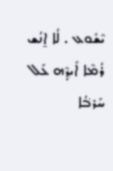ܝܶܫܽܘܥ . ܠܳܐ ܐ̱ܢܳܫ ܪܳܡܶܐ ܐܺܝܕ݂ܶܗ ܥܰܠ ܚܰܪܒ݁ܳܐ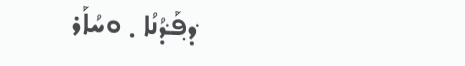ܕ݁ܦ݂ܰܕ݁ܳܢܳܐ ܂ ܘܚܳܐܰܪ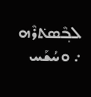ܠܒ݂ܶܣܬ݁ܪܶܗ ܇ ܘܚܳܫܰܚ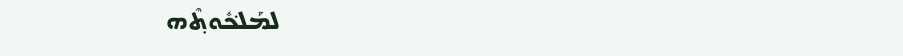ܠܡܰܠܟ݁ܽܘܬ݂ܶܗ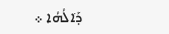ܕ݁ܰܐܠܳܗܳܐ ܀